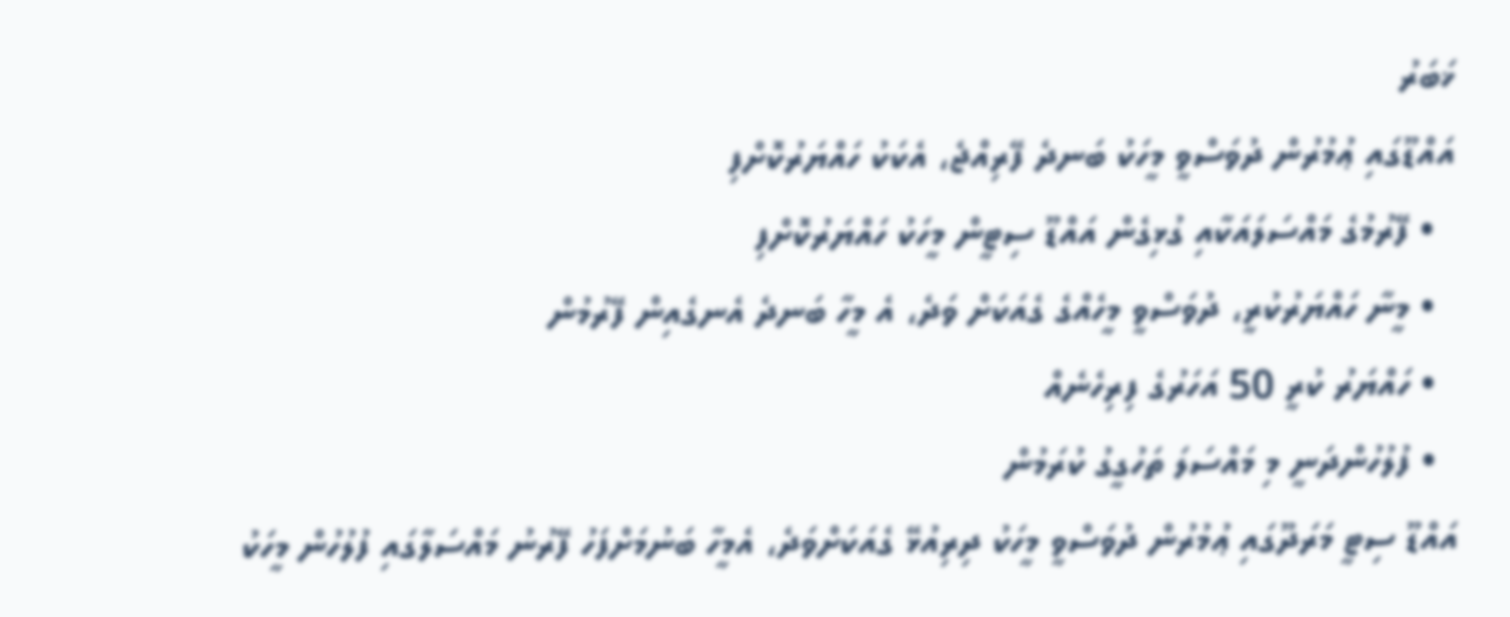ޚަބަރު
އައްޑޫގައި ޢުމުރުން ދުވަސްވީ މީހަކު ބަނދެ ފޭރިއްޖެ، އެކަކު ހައްޔަރުކޮށްފި
  • ފޭރުމުގެ މައްސަލައަކާއި ގުޅިގެން އައްޑޫ ސިޓީން މީހަކު ހައްޔަރުކޮށްފި
  • މީނާ ހައްޔަރުކުރީ، ދުވަސްވީ މީހެއްގެ ގެއަކަށް ވަދެ، އެ މީހާ ބަނދެ އެނގެއިން ފޭރުމުން
  • ހައްޔަރު ކުރީ 50 އަހަރުގެ ފިރިހެނެއް
  • ފުލުހުންދަނީ މި މައްސަލަ ތަހުގީގު ކުރަމުން
އައްޑޫ ސިޓީ މަރަދޫގައި ޢުމުރުން ދުވަސްވީ މީހަކު ދިރިއުޅޭ ގެއަކަށްވަދެ، އެމީހާ ބަނުމަށްފަހު ފޭރުނު މައްސަލާގައި ފުލުހުން މީހަކު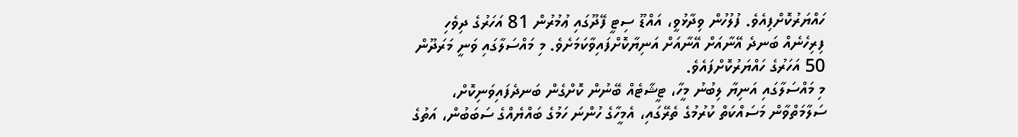ހައްޔަރުކޮށްފިއެވެ. ފުލުހުން ވިދާޅުވީ، އައްޑޫ ސިޓީ ފޭދޫގައި ޢުމުރުން 81 އަހަރުގެ ދިވެހި ފިރިހެނެއް ބަނދެ އޭނާއަށް އޭނާއަށް އަނިޔާކޮށްފައިވާކަމަށެވެ. މި މައްސަލާގައި ވަނީ މަރަދޫން 50 އަހަރުގެ ހައްޔަރުކޮށްފައެވެ.
މި މައްސަލާގައި އަނިޔާ ލިބުނު މީހާ، ޓީޝާޓެއް ބޭނުން ކޮށްގެން ބަނދެފައިވަނިކޮށް، ސަލާމަތްވާން މަސައްކަތް ކުރުމުގެ ތެރޭގައި، އެމީހާގެ ހުންނަ ހަމުގެ ބައްޔެއްގެ ސަބަބުން، އަތުގެ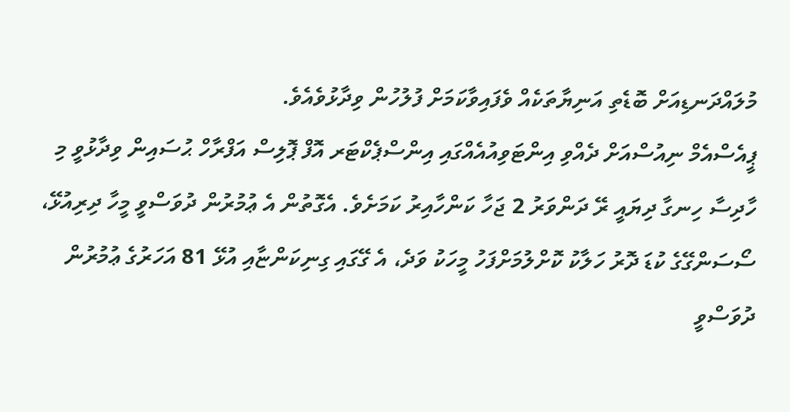މުލައްދަނޑިއަށް ބޮޑެތި އަނިޔާތަކެއް ވެފައިވާކަމަށް ފުލުހުން ވިދާޅުވެއެވެ.
ޕީއެސްއެމް ނިއުސްއަށް ދެއްވި އިންޓަވިއުއެއްގައި އިންސްޕެކްޓަރ އޮފް ޕޮލިސް އަފްރާހް ޙުސައިން ވިދާޅުވީ މި ހާދިސާ ހިނގާ ދިޔައީ ރޭ ދަންވަރު 2 ޖަހާ ކަންހާއިރު ކަމަށެވެ. އެގޮތުން އެ ޢުމުރުން ދުވަސްވީ މީހާ ދިރިއުޅޭ، ސޯސަންގޭގެ ކުޑަ ދޮރު ހަލާކު ކޮށްލުމަށްފަހު މީހަކު ވަދެ، އެ ގޭގައި ގިނިކަންޏާއި އުޅޭ 81 އަހަރުގެ ޢުމުރުން ދުވަސްވީ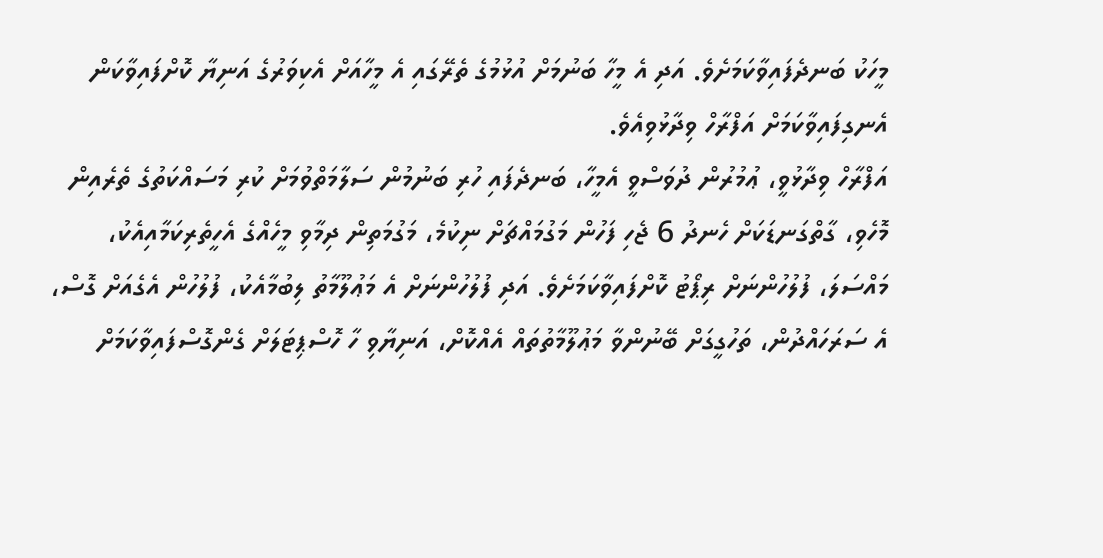މީހަކު ބަނދެފައިވާކަމަށެވެ. އަދި އެ މީހާ ބަނުމަށް އުޅުމުގެ ތެރޭގައި އެ މީހާއަށް އެކިވަރުގެ އަނިޔާ ކޮށްފައިވާކަން އެނގިފައިވާކަމަށް އަފްރާހް ވިދާޅުވިއެވެ.
އަފްރާހް ވިދާޅުވީ، ޢުމުރުން ދުވަސްވީ އެމީހާ، ބަނދެފައި ހުރި ބަނުމުން ސަލާމަތްވުމަށް ކުރި މަސައްކަތުގެ ތެރެއިން މޮހެވި، ގާތްގަނޑަކަށް ހެނދު 6 ޖެހި ފަހުން މަގުމައްޗަށް ނިކުމެ، މަގުމަތިން ދިމާވި މީހެއްގެ އެހީތެރިކަމާއިއެކު، މައްސަލަ، ފުލުހުންނަށް ރިޕޯޓު ކޮށްފައިވާކަމަށެވެ. އަދި ފުލުހުންނަށް އެ މަޢުލޫމާތު ލިބުމާއެކު، ފުލުހުން އެގެއަށް ގޮސް، އެ ސަރަހައްދުން، ތަހުގީގަށް ބޭނުންވާ މަޢުލޫމާތުތައް އެއްކޮށް، އަނިޔާވި ހާ ހޮސްޕިޓަލަށް ގެންގޮސްފައިވާކަމަށް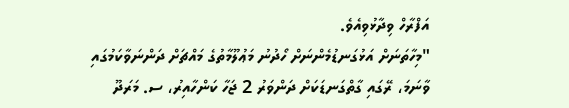އަފްރާހް ވިދާޅުވިއެވެ.
"މިހާތަނަށް އަޅުގަނޑުމެންނަށް ހޯދުނު މަޢުލޫމާތުގެ މައްޗަށް ދަންނަވާކަމުގައި ވާނަމަ، ރޭގައި ގާތްގަނޑަކަށް ދަންވަރު 2 ޖަހާ ކަންހާއިރު، ސ. މަރަދޫ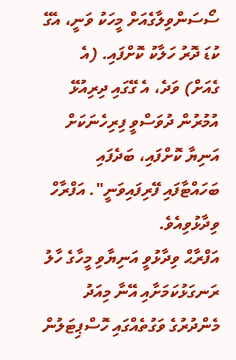ސޯސަންވިލާގެއަށް މީހަކު ވަނީ، އެގޭ ކުޑަ ދޮރު ހަލާކު ކޮށްފައި. (އެ ގެއަށް) ވަދެ، އެ ގޭގައި ދިރިއުޅޭ އުމުރުން ދުވަސްވީ ފިރިހެނަކަށް އަނިޔާ ކޮށްފައި، ބަދެފައި ބަހައްޓާފައި ފޭރިފައިވަނީ". އަފްރާހް ވިދާޅުވިއެވެ.
އަފްރާޙް ވިދާޅުވީ އަނިޔާވި މީހާގެ ހާލު ރަނގަޅުކަމަށާއި އޭނާ މިއަދު މެންދުރުގެ ވަގުތެއްގައި ހޮސްޕިޓަލުން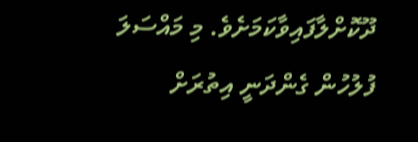ދޫކޮށްލާފައިވާކަމަށެވެ. މި މައްސަލަ ފުލުހުން ގެންދަނީ އިތުރަށް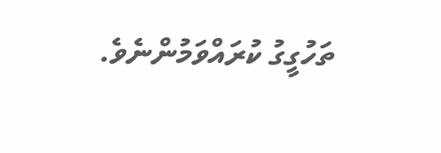ތަހުގީގު ކުރައްވަމުންނެވެ.